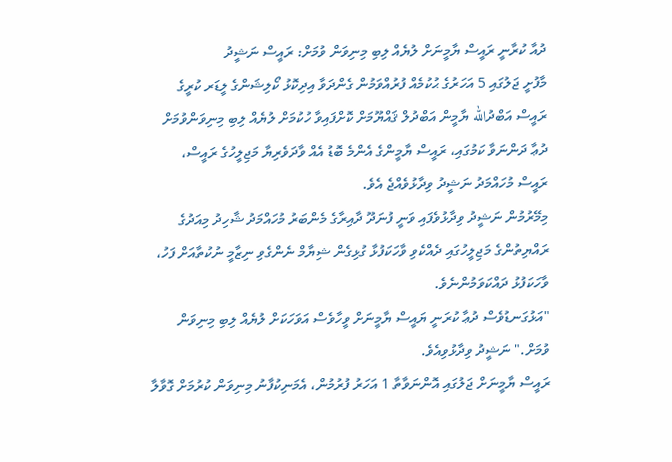ދުއާ ކުރާނީ ރައީސް ޔާމީނަށް ލުޔެއް ލިބި މިނިވަން ވުމަށް: ރައީސް ނަޝީދު
މާފުށީ ޖަލުގައި 5 އަހަރުގެ ޙުކުމެއް ފުރުއްވަމުން ގެންދަވާ އިދިކޮޅު ކޯލިޝަންގެ ލީޑަރ ކުރީގެ ރައީސް އަބްދުالله ޔާމީން އަބްދުލް ޤައްޔޫމަށް ކޮށްފައިވާ ހުކުމަށް ލުޔެއް ލިބި މިނިވަންވުމަށް ދުޢާ ދަންނަވާ ކަމުގައި، ރައީސް ޔާމީންގެ އެންމެ ބޮޑު އެއް ވާދަވެރިޔާ މަޖިލީހުގެ ރައީސް، ރައީސް މުހައްމަދު ނަޝީދު ވިދާޅުވެއްޖެ އެވެ.
މިމޭރުމުން ނަޝީދު ވިދާޅުވެފައި ވަނީ ފުނަދޫ ދާއިރާގެ މެންބަރު މުހައްމަދު ޝާހިދު މިއަދުގެ ރައްޔިތުންގެ މަޖިލީހުގައި ދެއްކެވި ވާހަކަފުޅާ ގުޅިގެން ޝިޔާމް ނެންގެވި ނިޒާމީ ނުކުތާއަށް ފަހު، ވާހަކަފުޅު ދައްކަވަމުންނެވެ.
"އަޅުގަނޑުވެސް ދުޢާ ކުރަނީ ޔައީސް ޔާމީނަށް ވީހާވެސް އަވަހަކަށް ލުޔެއް ލިބި މިނިވަން ވުމަށް." ނަޝީދު ވިދާޅުވިއެވެ.
ރައީސް ޔާމީނަށް ޖަލުގައި އޮންނަވާތާ 1 އަހަރު ފުރުމުން، އެމަނިކުފާނު މިނިވަން ކުރުމަށް ގޮވާލާ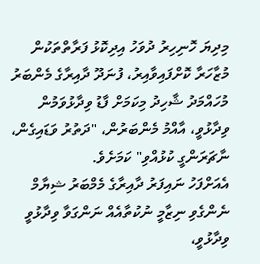މިދިޔަ ހޮނިހިރު ދުވަހު އިދިކޮޅު ފަރާތްތަކުން މުޒާހަރާ ކޮށްފައިވާއިރު، ފުނަދޫ ދާއިރާގެ މެންބަރު މުހައްމަދު ޝާހިދު މިކަމަށް ފާޑު ވިދާޅުވަމުން ވިދާޅުވީ، އާއްމު މެންބަރުން، "ދަތުރު ވަޑައިގެން، ނާޗަރަންގީ ކުޅުއްވި" ކަމަށެވެ.
އެއަށްފަހު ނައިފަރު ދާއިރާގެ މެމްބަރު ޝިޔާމް ނެންގެވި ނިޒާމީ ނުކުތާއެއް ނަންގަވާ ވިދާޅުވީ ވިދާޅުވީ،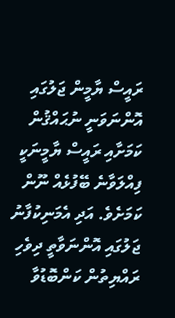ރައީސް ޔާމީން ޖަލުގައި އޮންނަވަނީ ނުޙައްޤުން ކަމަށާއި ރައީސް ޔާމީނަކީ ފިއްލަވާނެ ބޭފުޅެއް ނޫން ކަމަށެވެ. އަދި އެމަނިކުފާނު ޖަލުގައި އޮންނަވާތީ ދިވެހި ރައްޔިތުން ކަންބޮޑުވާ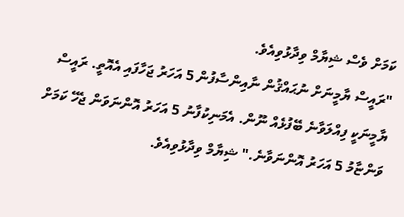ކަމަށް ވެސް ޝިޔާމް ވިދާޅުވިއެވެ.
"ރައީސް ޔާމީނަށް ނުޙައްޤުން ނާއިންސާފުން 5 އަހަރު ޖަހާފައި އެއޮތީ. ރައީސް ޔާމީނަކީ ފިއްލަވާނެ ބޭފުޅެއް ނޫން. އެމަނިކުފާނު 5 އަހަރު އޮންނަވަން ޖެހޭ ކަމަށް ވަންޏާމު 5 އަހަރު އޮންނަވާނެ." ޝިޔާމް ވިދާޅުވިއެވެ.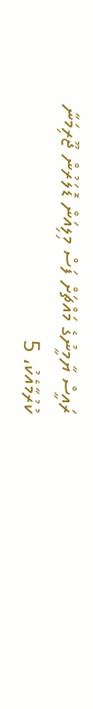ރައީސް ޔާމީނުގެ މައްޗަށް ފަސް މިލިއަން ޑޮލަރުން ޖޫރިމަނާ ކުރުމާއެކު، 5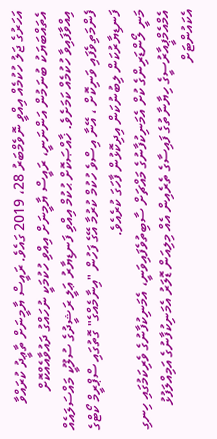އަހަރުގެ ޖަލު ހުކުމެއް އިއްވީ ނޮވެމްބަރު 28، 2019 ގައެވެ. ރައީސް ޔާމީނަށް ތާޢީދު ކުރައްވާ އެތައްބަޔަކު ބުނަމުން އަންނަނީ، ރައީސް ޔާމީނަށް އިއްވި ހުކުމަކީ ނުހައްގު ދައުވާއެއްކޮށް އިއްވާފައިވާ ހުކުމެއް ކަމަށެވެ. ޚާއްޞަކޮށް ޙުކުމް އިއްވި ފަނޑިޔާރު ޢަލީ ރަޝީދުގެ ސުލޫކީ މައްސަލައެއް ފެންމަތިވެފައި ވަނިކޮށް ، އޭނާ އިސްވެ ހުކުމް ކުރުމާ އޭގެ ފަހުން "އިނާމެއްގެ" ގޮތުގައި ސްޕްރީމް ކޯޓްގެ ފަނޑިޔާރުކަން ލިބުނުކަން އިދިކޮޅުން ފާހަގަ ކުރެއެވެ.
މަނީ ލޯންޑަރިންގެ ކުށް އެމަނިކުފާނުގެ މައްޗަށް ސާބިތުވެފައިވަނީ، އެމަނިކުފާނުގެ ވެރިކަމުގައި ހިނގި އެމްއެމްޕީއާރުސީގެ ހިޔާނާތުގެ ފައިސާގެ ތެރެއިން އެއް މިލިއަން ޑޮލަރު އެމަނިކުފާނުގެ އަމިއްލަފުޅު އެކައުންޓަށް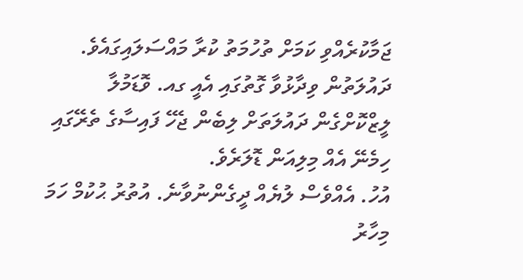ޖަމާކުރެއްވި ކަމަށް ތުހުމަތު ކުރާ މައްސަލައިގައެވެ. ދައުލަތުން ވިދާޅުވާ ގޮތުގައި އެއީ ގއ. ވޮޑަމުލާ ލީޒްކޮށްގެން ދައުލަތަށް ލިބެން ޖެހޭ ފައިސާގެ ތެރޭގައި ހިމެނޭ އެއް މިލިއަން ޑޮލަރެވެ.
އުހު. އެއްވެސް ލުޔެއް ދީގެންނުވާނެ. އުތުރު ޙުކުމް ހަމަ މިހާރު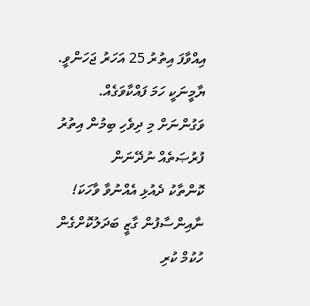އިއްވާފަ އިތުރު 25 އަހަރު ޖަހަންވީ. ޔާމީނަކީ ހަމަ ފައްކާވަގެއް. ވަގުންނަށް މި ދިވެހި ބިމުން އިތުރު ފުރުޞަތެއް ނުދޭނަން
ކޮންތާކު ދެއުޅި އެއްނުވާ ވާހަކަ! ނާއިންސާފުން ގާޒީ ބަދަލުކޮށްގެން ހުކުމް ކުރި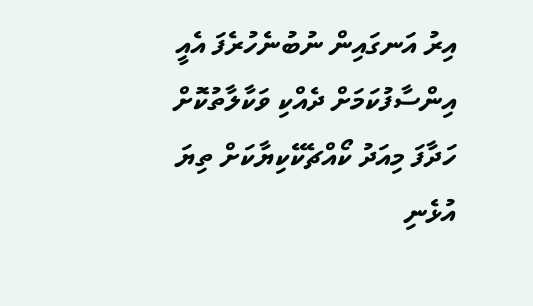އިރު އަނގައިން ނުބުނެހުރެފަ އެއީ އިންސާފުކަމަށް ދެއްކި ވަކާލާތުކޮށް ހަދާފަ މިއަދު ކޯއްޗެކޭކިޔާކަށް ތިޔަ އުޅެނި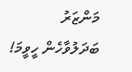މަންޒަރު ބަދަލުވާހެން ހީވީމަ!